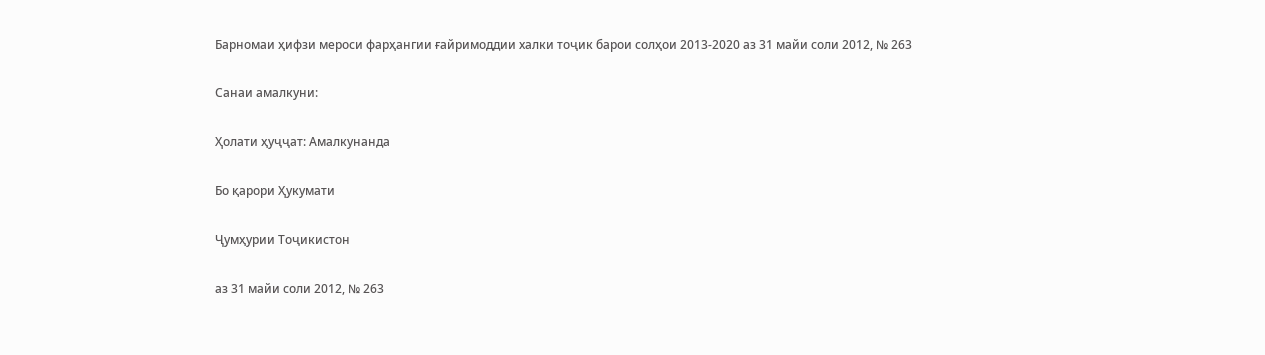Барномаи ҳифзи мероси фарҳангии ғайримоддии халки тоҷик барои солҳои 2013-2020 аз 31 майи соли 2012, № 263

Санаи амалкуни:

Ҳолати ҳуҷҷат: Амалкунанда

Бо қарори Ҳукумати

Ҷумҳурии Тоҷикистон

аз 31 майи соли 2012, № 263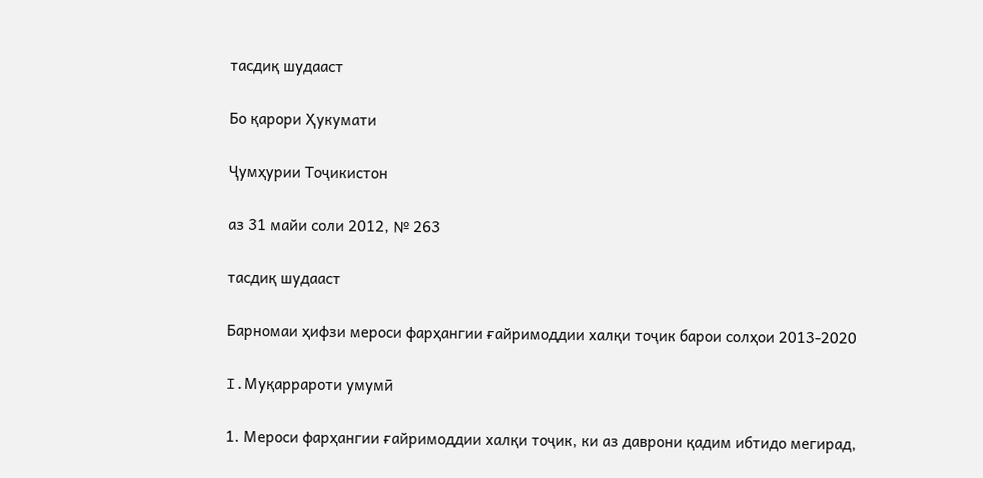тасдиқ шудааст

Бо қарори Ҳукумати

Ҷумҳурии Тоҷикистон

аз 31 майи соли 2012, № 263

тасдиқ шудааст

Барномаи ҳифзи мероси фарҳангии ғайримоддии халқи тоҷик барои солҳои 2013-2020

I.Муқаррароти умумӣ

1. Мероси фарҳангии ғайримоддии халқи тоҷик, ки аз даврони қадим ибтидо мегирад,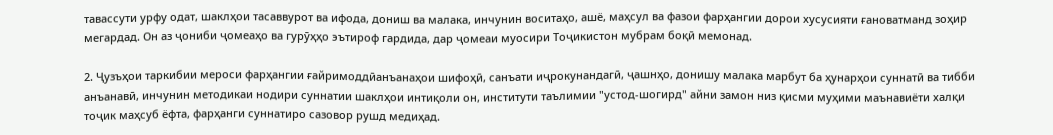тавассути урфу одат, шаклҳои тасаввурот ва ифода, дониш ва малака, инчунин воситаҳо, ашё, маҳсул ва фазои фарҳангии дорои хусусияти ғановатманд зоҳир мегардад. Он аз ҷониби ҷомеаҳо ва гурӯҳҳо эътироф гардида, дар ҷомеаи муосири Тоҷикистон мубрам боқӣ мемонад.

2. Ҷузъҳои таркибии мероси фарҳангии ғайримоддӣанъанаҳои шифоҳӣ, санъати иҷрокунандагӣ, ҷашнҳо, донишу малака марбут ба ҳунарҳои суннатӣ ва тибби анъанавӣ, инчунин методикаи нодири суннатии шаклҳои интиқоли он, институти таълимии "устод-шогирд" айни замон низ қисми муҳими маънавиёти халқи тоҷик маҳсуб ёфта, фарҳанги суннатиро сазовор рушд медиҳад.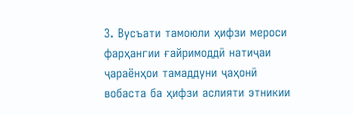3. Вусъати тамоюли ҳифзи мероси фарҳангии ғайримоддӣ натиҷаи ҷараёнҳои тамаддуни ҷаҳонӣ вобаста ба ҳифзи аслияти этникии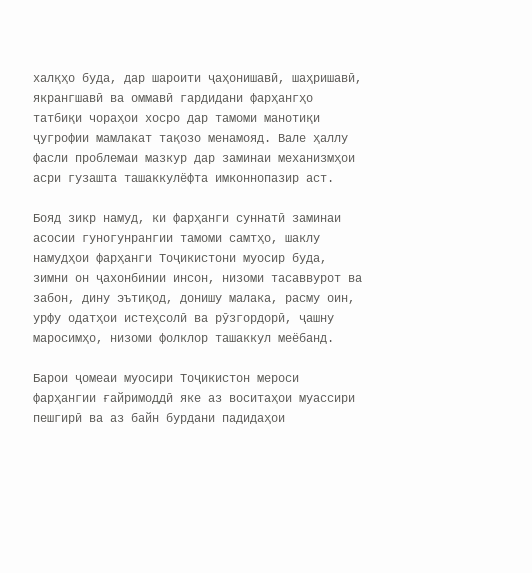халқҳо буда, дар шароити ҷаҳонишавӣ, шаҳришавӣ, якрангшавӣ ва оммавӣ гардидани фарҳангҳо татбиқи чораҳои хосро дар тамоми манотиқи ҷугрофии мамлакат тақозо менамояд. Вале ҳаллу фасли проблемаи мазкур дар заминаи механизмҳои асри гузашта ташаккулёфта имконнопазир аст.

Бояд зикр намуд, ки фарҳанги суннатӣ заминаи асосии гуногунрангии тамоми самтҳо, шаклу намудҳои фарҳанги Тоҷикистони муосир буда, зимни он ҷахонбинии инсон, низоми тасаввурот ва забон, дину эътиқод, донишу малака, расму оин, урфу одатҳои истеҳсолӣ ва рӯзгордорӣ, ҷашну маросимҳо, низоми фолклор ташаккул меёбанд.

Барои ҷомеаи муосири Тоҷикистон мероси фарҳангии ғайримоддӣ яке аз воситаҳои муассири пешгирӣ ва аз байн бурдани падидаҳои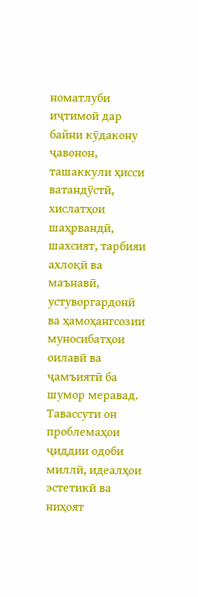номатлуби иҷтимоӣ дар байни кӯдакону ҷавонон, ташаккули ҳисси ватандӯстӣ, хислатҳои шаҳрвандӣ, шахсият, тарбияи ахлоқӣ ва маънавӣ, устуворгардонӣ ва ҳамоҳангсозии муносибатҳои оилавӣ ва ҷамъиятӣ ба шумор меравад. Тавассути он проблемаҳои ҷиддии одоби миллӣ, идеалҳои эстетикӣ ва ниҳоят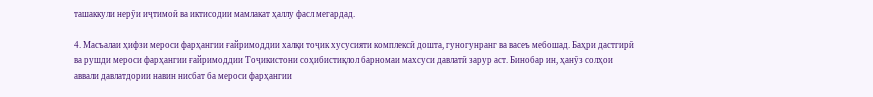ташаккули нерӯи иҷтимоӣ ва иктисодии мамлакат ҳаллу фасл мегардад.

4. Масъалаи ҳифзи мероси фарҳангии ғайримоддии халқи тоҷик хусусияти комплексӣ дошта, гуногунранг ва васеъ мебошад. Баҳри дастгирӣ ва рушди мероси фарҳангии ғайримоддии Тоҷикистони соҳибистиқлол барномаи махсуси давлатӣ зарур аст. Бинобар ин, ҳанӯз солҳои аввали давлатдории навин нисбат ба мероси фарҳангии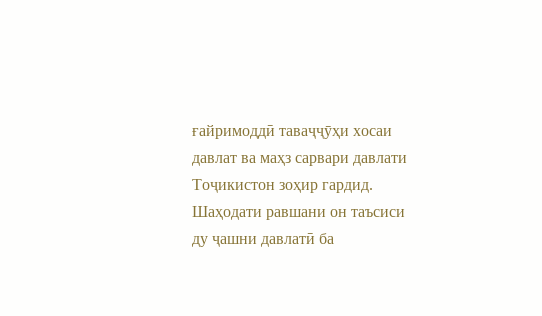ғайримоддӣ таваҷҷӯҳи хосаи давлат ва маҳз сарвари давлати Тоҷикистон зоҳир гардид. Шаҳодати равшани он таъсиси ду ҷашни давлатӣ ба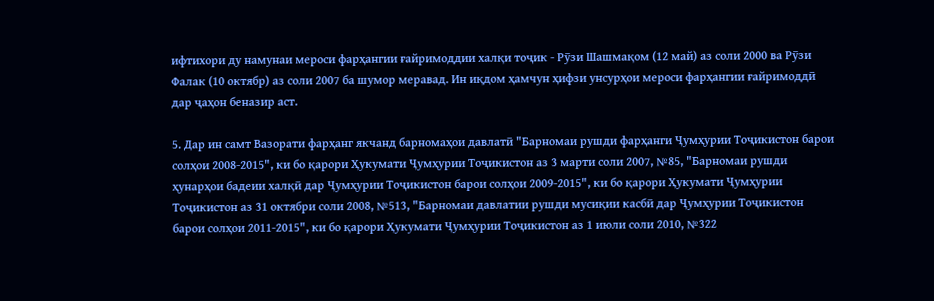ифтихори ду намунаи мероси фарҳангии ғайримоддии халқи тоҷик - Рӯзи Шашмақом (12 май) аз соли 2000 ва Рӯзи Фалак (10 октябр) аз соли 2007 ба шумор меравад. Ин иқдом ҳамчун ҳифзи унсурҳои мероси фарҳангии ғайримоддӣ дар ҷаҳон беназир аст.

5. Дар ин самт Вазорати фарҳанг якчанд барномаҳои давлатӣ "Барномаи рушди фарҳанги Ҷумҳурии Тоҷикистон барои солҳои 2008-2015", ки бо қарори Ҳукумати Ҷумҳурии Тоҷикистон аз 3 марти соли 2007, №85, "Барномаи рушди ҳунарҳои бадеии халқӣ дар Ҷумҳурии Тоҷикистон барои солҳои 2009-2015", ки бо қарори Ҳукумати Ҷумҳурии Тоҷикистон аз 31 октябри соли 2008, №513, "Барномаи давлатии рушди мусиқии касбӣ дар Ҷумҳурии Тоҷикистон барои солҳои 2011-2015", ки бо қарори Ҳукумати Ҷумҳурии Тоҷикистон аз 1 июли соли 2010, №322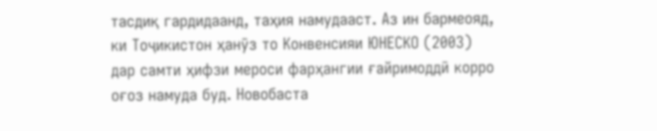тасдиқ гардидаанд, таҳия намудааст. Аз ин бармеояд, ки Тоҷикистон ҳанӯз то Конвенсияи ЮНЕСКО (2003) дар самти ҳифзи мероси фарҳангии ғайримоддӣ корро оғоз намуда буд. Новобаста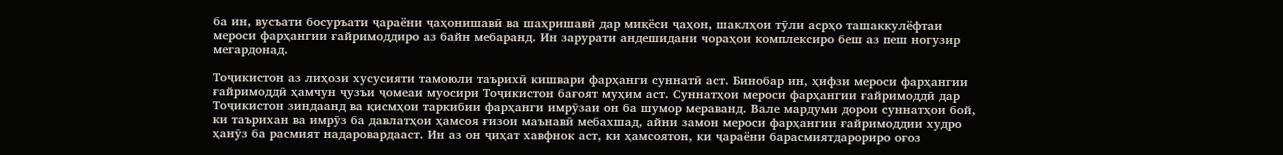ба ин, вусъати босуръати ҷараёни ҷаҳонишавӣ ва шаҳришавӣ дар миқёси ҷаҳон, шаклҳои тӯли асрҳо ташаккулёфтаи мероси фарҳангии ғайримоддиро аз байн мебаранд. Ин зарурати андешидани чораҳои комплексиро беш аз пеш ногузир мегардонад.

Тоҷикистон аз лиҳози хусусияти тамоюли таърихӣ кишвари фарҳанги суннатӣ аст. Бинобар ин, ҳифзи мероси фарҳангии ғайримоддӣ ҳамчун ҷузъи ҷомеаи муосири Тоҷикистон бағоят муҳим аст. Суннатҳои мероси фарҳангии ғайримоддӣ дар Тоҷикистон зиндаанд ва қисмҳои таркибии фарҳанги имрӯзаи он ба шумор мераванд. Вале мардуми дорои суннатҳои бой, ки таърихан ва имрӯз ба давлатҳои ҳамсоя ғизои маънавӣ мебахшад, айни замон мероси фарҳангии ғайримоддии худро ҳанӯз ба расмият надаровардааст. Ин аз он ҷиҳат хавфнок аст, ки ҳамсоятон, ки ҷараёни барасмиятдарориро оғоз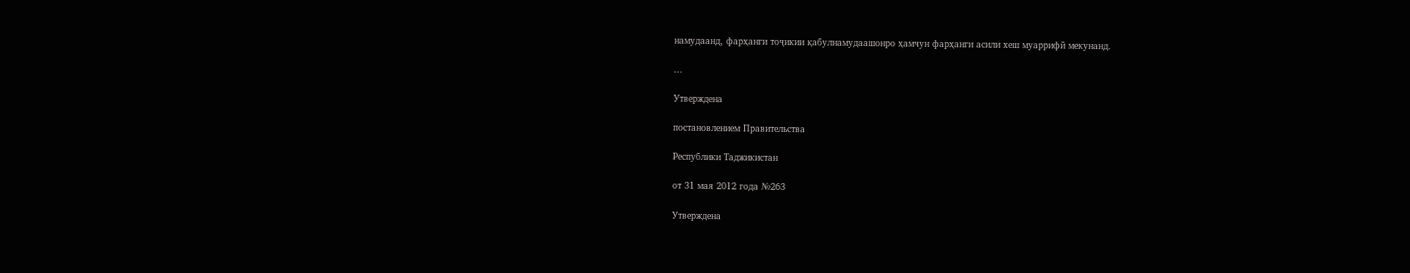намудаанд, фарҳанги тоҷикии қабулнамудаашонро ҳамчун фарҳанги асили хеш муаррифӣ мекунанд.

...

Утверждена

постановлением Правительства

Республики Таджикистан

от 31 мая 2012 года №263

Утверждена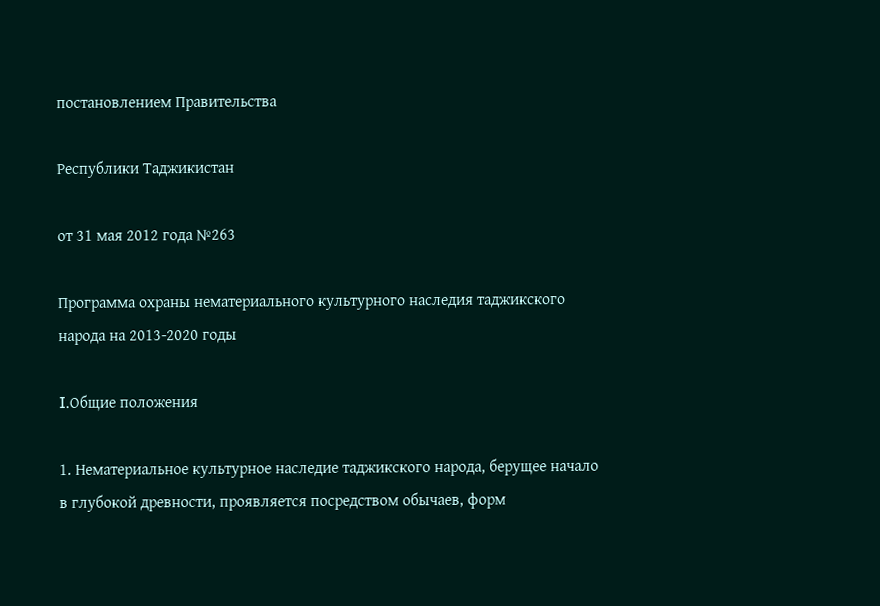постановлением Правительства

Республики Таджикистан

от 31 мая 2012 года №263

Программа охраны нематериального культурного наследия таджикского народа на 2013-2020 годы

I.Общие положения

1. Нематериальное культурное наследие таджикского народа, берущее начало в глубокой древности, проявляется посредством обычаев, форм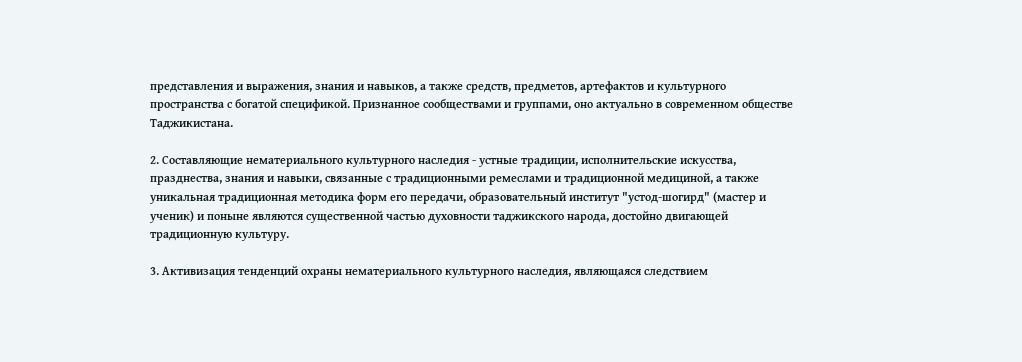представления и выражения, знания и навыков, а также средств, предметов, артефактов и культурного пространства с богатой спецификой. Признанное сообществами и группами, оно актуально в современном обществе Таджикистана.

2. Составляющие нематериального культурного наследия - устные традиции, исполнительские искусства, празднества, знания и навыки, связанные с традиционными ремеслами и традиционной медициной, а также уникальная традиционная методика форм его передачи, образовательный институт "устод-шогирд" (мастер и ученик) и поныне являются существенной частью духовности таджикского народа, достойно двигающей традиционную культуру.

3. Активизация тенденций охраны нематериального культурного наследия, являющаяся следствием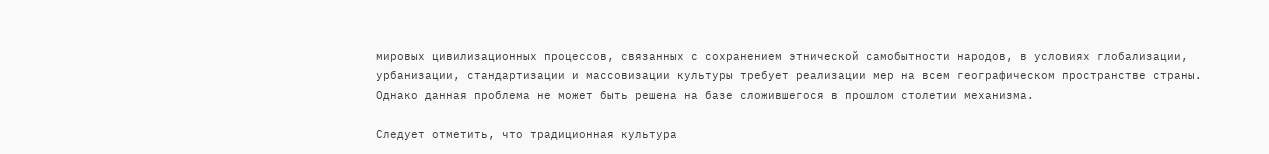мировых цивилизационных процессов, связанных с сохранением этнической самобытности народов, в условиях глобализации, урбанизации, стандартизации и массовизации культуры требует реализации мер на всем географическом пространстве страны. Однако данная проблема не может быть решена на базе сложившегося в прошлом столетии механизма.

Следует отметить, что традиционная культура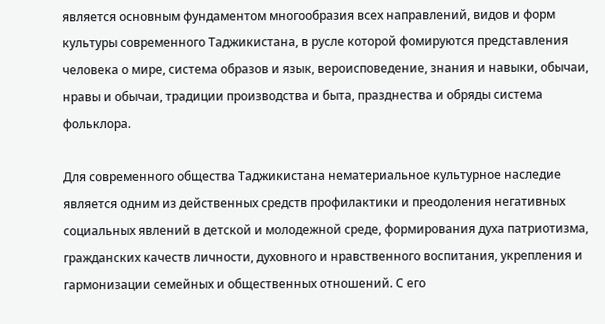является основным фундаментом многообразия всех направлений, видов и форм культуры современного Таджикистана, в русле которой фомируются представления человека о мире, система образов и язык, вероисповедение, знания и навыки, обычаи, нравы и обычаи, традиции производства и быта, празднества и обряды система фольклора.

Для современного общества Таджикистана нематериальное культурное наследие является одним из действенных средств профилактики и преодоления негативных социальных явлений в детской и молодежной среде, формирования духа патриотизма, гражданских качеств личности, духовного и нравственного воспитания, укрепления и гармонизации семейных и общественных отношений. С его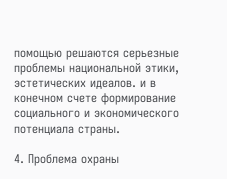помощью решаются серьезные проблемы национальной этики, эстетических идеалов. и в конечном счете формирование социального и экономического потенциала страны.

4. Проблема охраны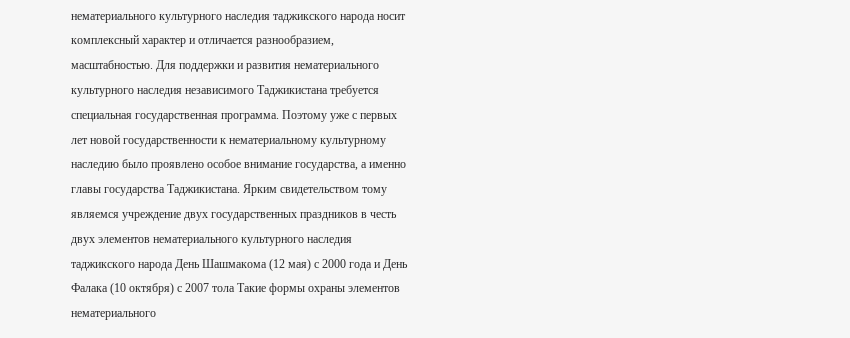нематериального культурного наследия таджикского народа носит комплексный характер и отличается разнообразием, масштабностью. Для поддержки и развития нематериального культурного наследия независимого Таджикистана требуется специальная государственная программа. Поэтому уже с первых лет новой государственности к нематериальному культурному наследию было проявлено особое внимание государства, а именно главы государства Таджикистана. Ярким свидетельством тому являемся учреждение двух государственных праздников в честь двух элементов нематериального культурного наследия таджикского народа День Шашмакома (12 мая) с 2000 года и День Фалака (10 октября) с 2007 тола Такие формы охраны элементов нематериального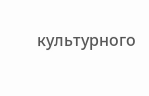культурного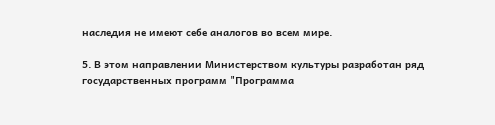наследия не имеют себе аналогов во всем мире.

5. В этом направлении Министерством культуры paзработан ряд государственных программ "Программа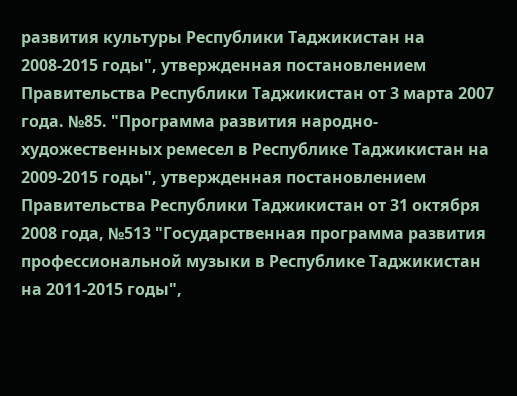развития культуры Республики Таджикистан на 2008-2015 годы", утвержденная постановлением Правительства Республики Таджикистан от 3 марта 2007 года. №85. "Программа развития народно-художественных ремесел в Республике Таджикистан на 2009-2015 годы", утвержденная постановлением Правительства Республики Таджикистан от 31 октября 2008 года, №513 "Государственная программа развития профессиональной музыки в Республике Таджикистан на 2011-2015 годы",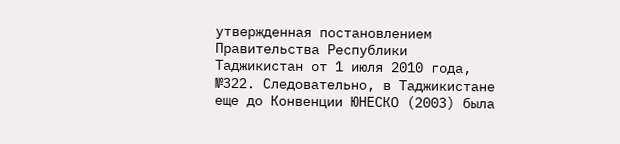утвержденная постановлением Правительства Республики Таджикистан от 1 июля 2010 года, №322. Следовательно, в Таджикистане еще до Конвенции ЮНЕСКО (2003) была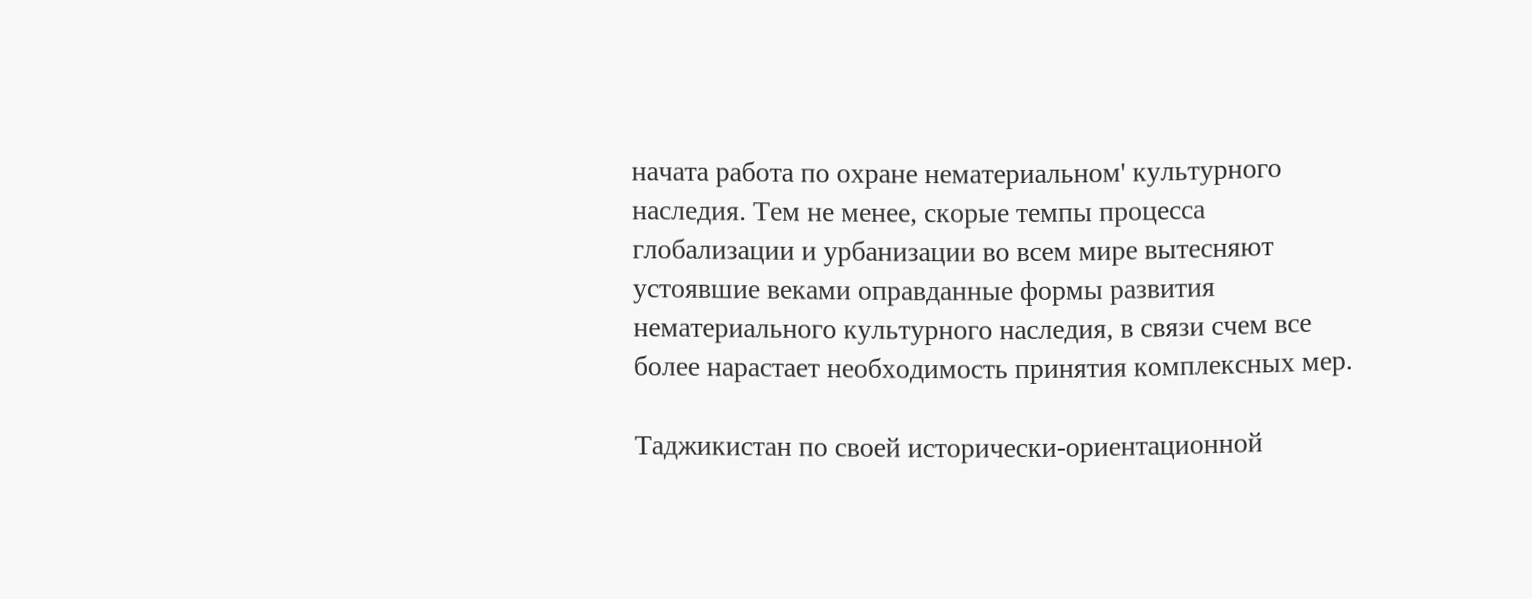начата работа по охране нематериальном' культурного наследия. Тем не менее, скорые темпы процесса глобализации и урбанизации во всем мире вытесняют устоявшие веками оправданные формы развития нематериального культурного наследия, в связи счем все более нарастает необходимость принятия комплексных мер.

Таджикистан по своей исторически-ориентационной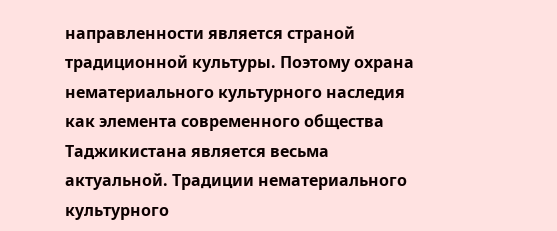направленности является страной традиционной культуры. Поэтому охрана нематериального культурного наследия как элемента современного общества Таджикистана является весьма актуальной. Традиции нематериального культурного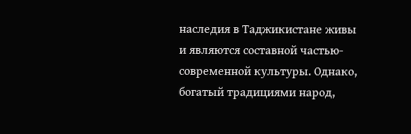наследия в Таджикистане живы и являются составной частью-современной культуры. Однако, богатый традициями народ,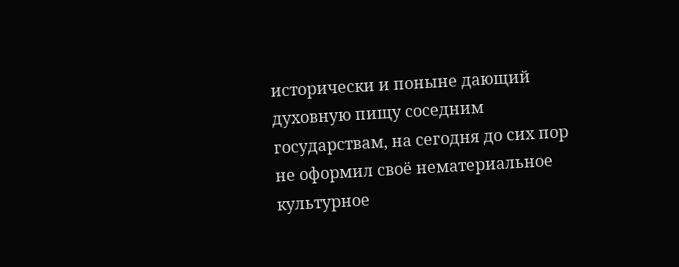исторически и поныне дающий духовную пищу соседним государствам, на сегодня до сих пор не оформил своё нематериальное культурное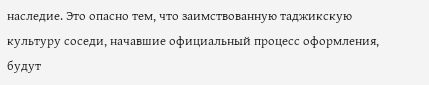наследие. Это опасно тем, что заимствованную таджикскую культуру соседи, начавшие официальный процесс оформления, будут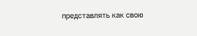представлять как свою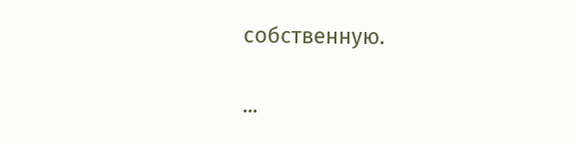собственную.

...